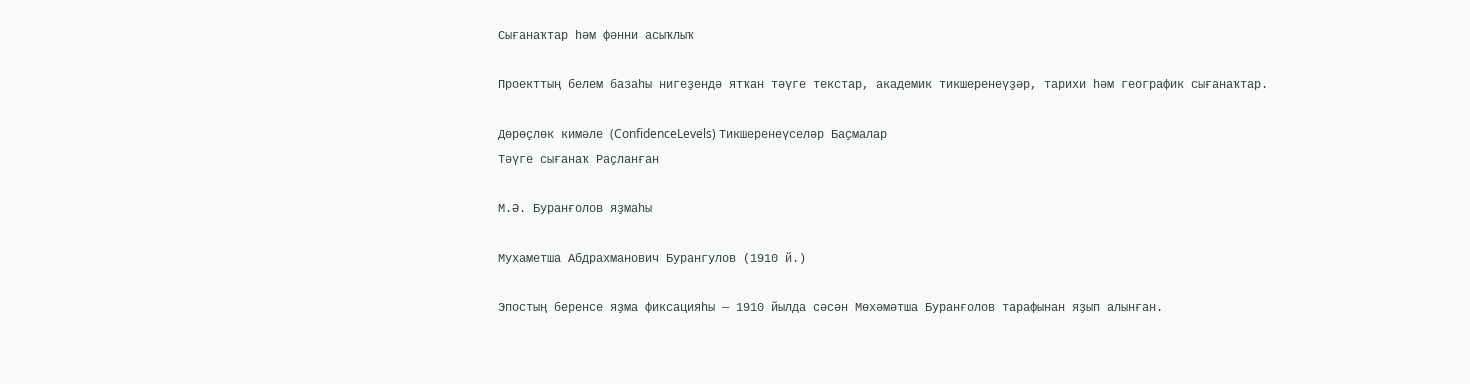Сығанаҡтар һәм фәнни асыҡлыҡ

Проекттың белем базаһы нигеҙендә ятҡан тәүге текстар, академик тикшеренеүҙәр, тарихи һәм географик сығанаҡтар.

Дөрөҫлөк кимәле (ConfidenceLevels) Тикшеренеүселәр Баҫмалар
Тәүге сығанаҡ Раҫланған

М.Ә. Буранғолов яҙмаһы

Мухаметша Абдрахманович Бурангулов (1910 й.)

Эпостың беренсе яҙма фиксацияһы — 1910 йылда сәсән Мөхәмәтша Буранғолов тарафынан яҙып алынған.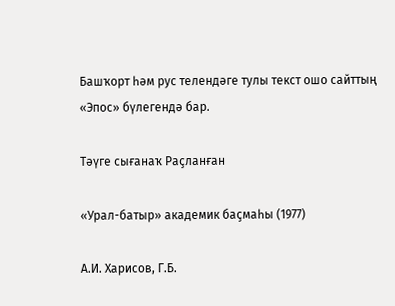Башҡорт һәм рус телендәге тулы текст ошо сайттың «Эпос» бүлегендә бар.

Тәүге сығанаҡ Раҫланған

«Урал-батыр» академик баҫмаһы (1977)

А.И. Харисов, Г.Б.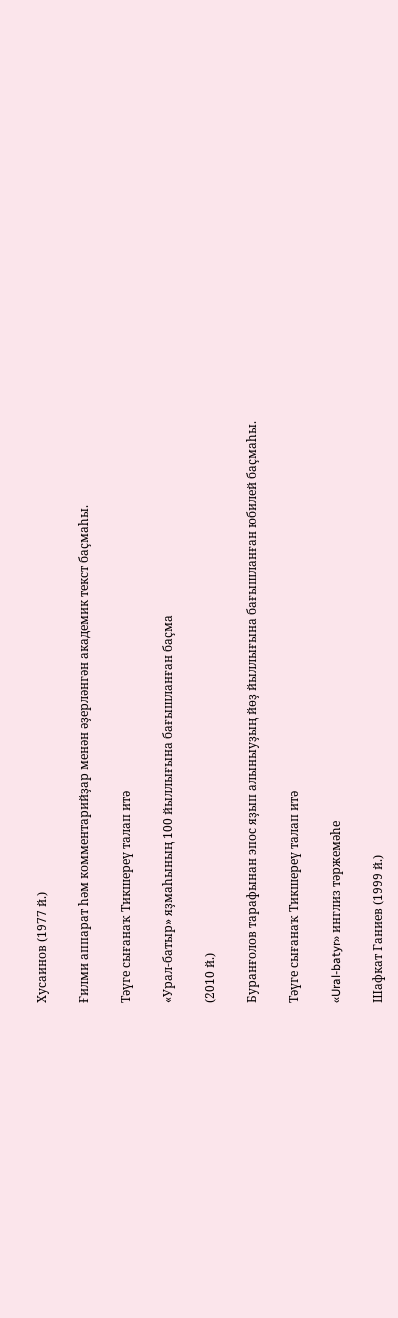Хусаинов (1977 й.)

Ғилми аппарат һәм комментарийҙар менән әҙерләнгән академик текст баҫмаһы.

Тәүге сығанаҡ Тикшереү талап итә

«Урал-батыр» яҙмаһының 100 йыллығына бағышланған баҫма

(2010 й.)

Буранғолов тарафынан эпос яҙып алыныуҙың йөҙ йыллығына бағышланған юбилей баҫмаһы.

Тәүге сығанаҡ Тикшереү талап итә

«Ural-batyr» инглиз тәржемәһе

Шафкат Ганиев (1999 й.)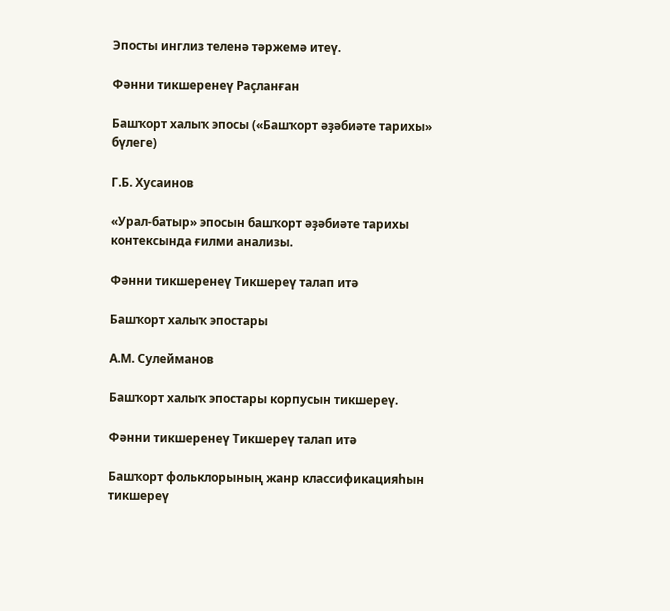Эпосты инглиз теленә тәржемә итеү.

Фәнни тикшеренеү Раҫланған

Башҡорт халыҡ эпосы («Башҡорт әҙәбиәте тарихы» бүлеге)

Г.Б. Хусаинов

«Урал-батыр» эпосын башҡорт әҙәбиәте тарихы контексында ғилми анализы.

Фәнни тикшеренеү Тикшереү талап итә

Башҡорт халыҡ эпостары

А.М. Сулейманов

Башҡорт халыҡ эпостары корпусын тикшереү.

Фәнни тикшеренеү Тикшереү талап итә

Башҡорт фольклорының жанр классификацияһын тикшереү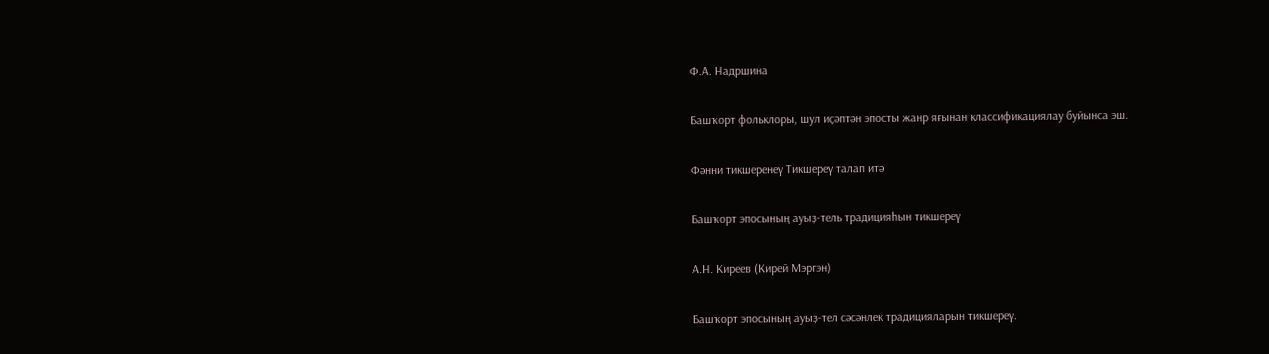Ф.А. Надршина

Башҡорт фольклоры, шул иҫәптән эпосты жанр яғынан классификациялау буйынса эш.

Фәнни тикшеренеү Тикшереү талап итә

Башҡорт эпосының ауыҙ-тель традицияһын тикшереү

А.Н. Киреев (Кирей Мэргэн)

Башҡорт эпосының ауыҙ-тел сәсәнлек традицияларын тикшереү.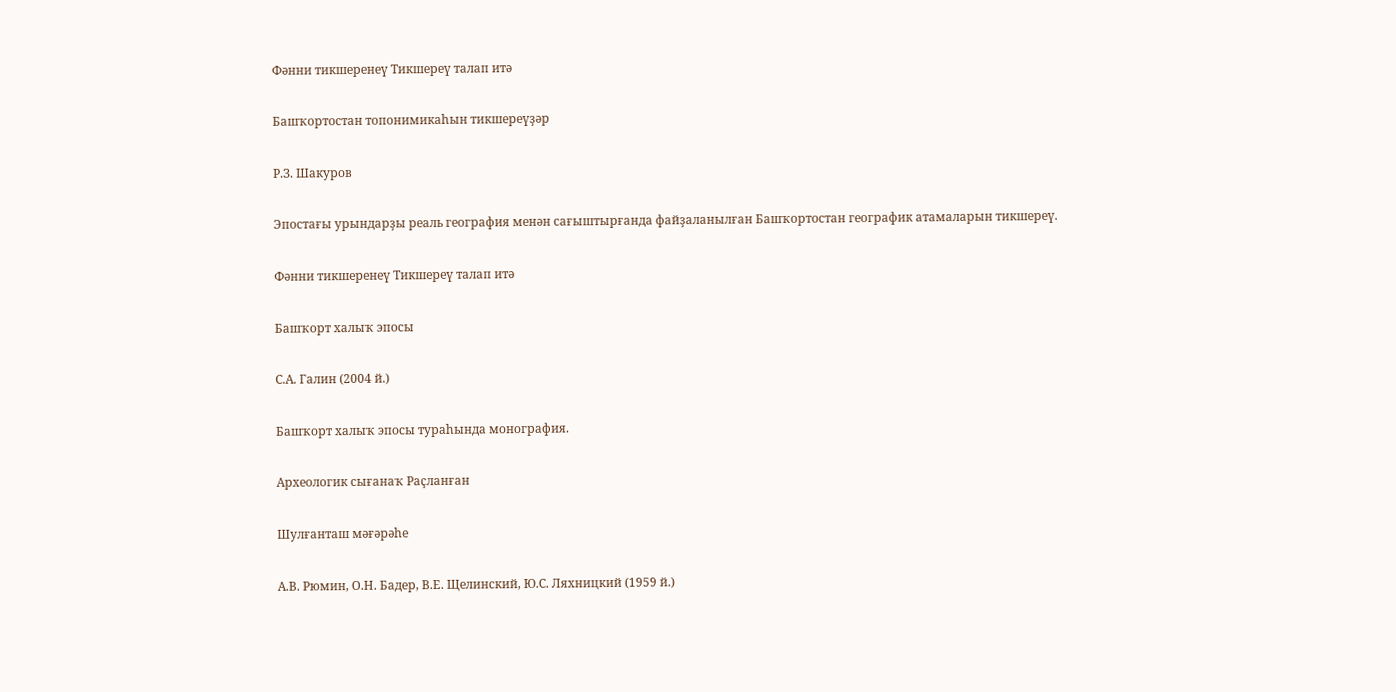Фәнни тикшеренеү Тикшереү талап итә

Башҡортостан топонимикаһын тикшереүҙәр

Р.З. Шакуров

Эпостағы урындарҙы реаль география менән сағыштырғанда файҙаланылған Башҡортостан географик атамаларын тикшереү.

Фәнни тикшеренеү Тикшереү талап итә

Башҡорт халыҡ эпосы

С.А. Галин (2004 й.)

Башҡорт халыҡ эпосы тураһында монография.

Археологик сығанаҡ Раҫланған

Шулғанташ мәғәрәһе

А.В. Рюмин, О.Н. Бадер, В.Е. Щелинский, Ю.С. Ляхницкий (1959 й.)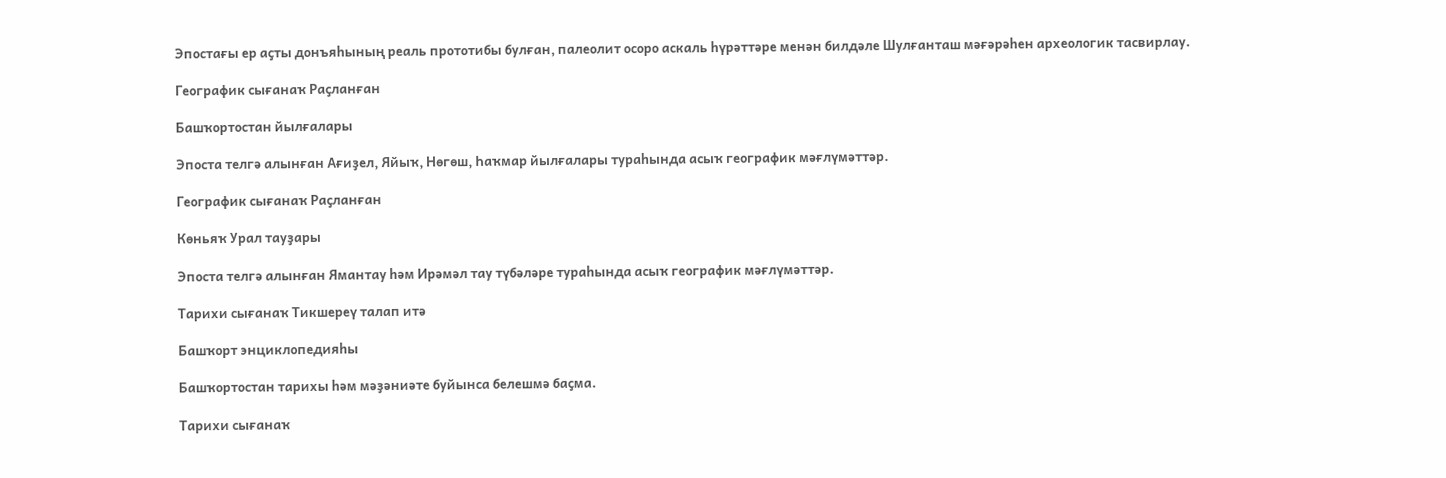Эпостағы ер аҫты донъяһының реаль прототибы булған, палеолит осоро аскаль һүрәттәре менән билдәле Шулғанташ мәғәрәһен археологик тасвирлау.

Географик сығанаҡ Раҫланған

Башҡортостан йылғалары

Эпоста телгә алынған Ағиҙел, Яйыҡ, Нөгөш, Һаҡмар йылғалары тураһында асыҡ географик мәғлүмәттәр.

Географик сығанаҡ Раҫланған

Көньяҡ Урал тауҙары

Эпоста телгә алынған Ямантау һәм Ирәмәл тау түбәләре тураһында асыҡ географик мәғлүмәттәр.

Тарихи сығанаҡ Тикшереү талап итә

Башҡорт энциклопедияһы

Башҡортостан тарихы һәм мәҙәниәте буйынса белешмә баҫма.

Тарихи сығанаҡ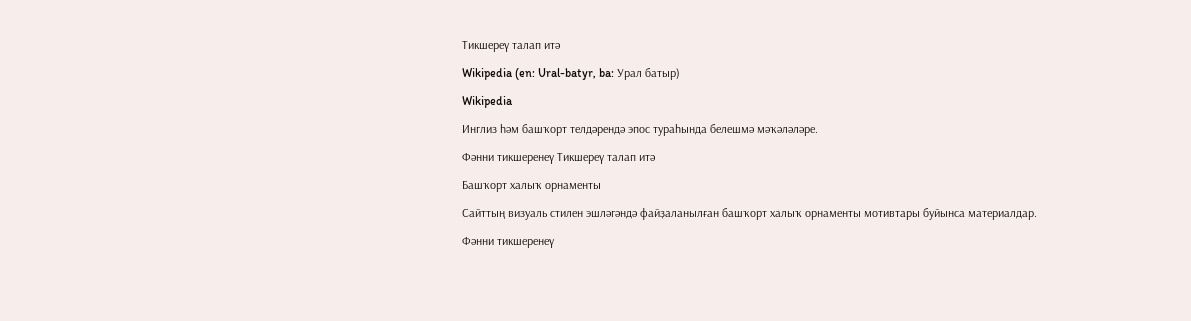Тикшереү талап итә

Wikipedia (en: Ural-batyr, ba: Урал батыр)

Wikipedia

Инглиз һәм башҡорт телдәрендә эпос тураһында белешмә мәҡәләләре.

Фәнни тикшеренеү Тикшереү талап итә

Башҡорт халыҡ орнаменты

Сайттың визуаль стилен эшләгәндә файҙаланылған башҡорт халыҡ орнаменты мотивтары буйынса материалдар.

Фәнни тикшеренеү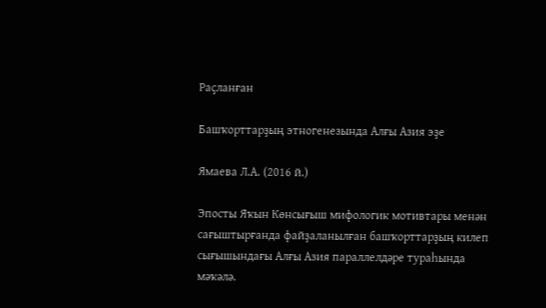Раҫланған

Башҡорттарҙың этногенезында Алғы Азия эҙе

Ямаева Л.А. (2016 й.)

Эпосты Яҡын Көнсығыш мифологик мотивтары менән сағыштырғанда файҙаланылған башҡорттарҙың килеп сығышындағы Алғы Азия параллелдәре тураһында мәҡәлә.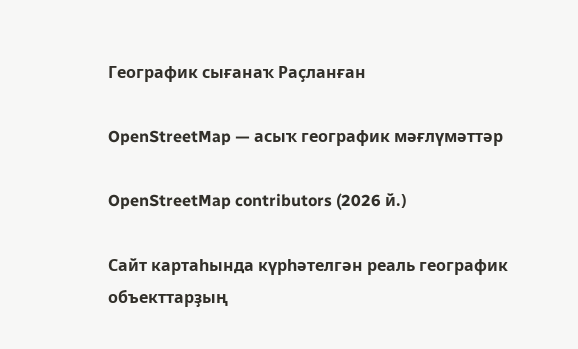Географик сығанаҡ Раҫланған

OpenStreetMap — асыҡ географик мәғлүмәттәр

OpenStreetMap contributors (2026 й.)

Сайт картаһында күрһәтелгән реаль географик объекттарҙың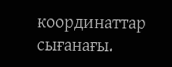координаттар сығанағы.